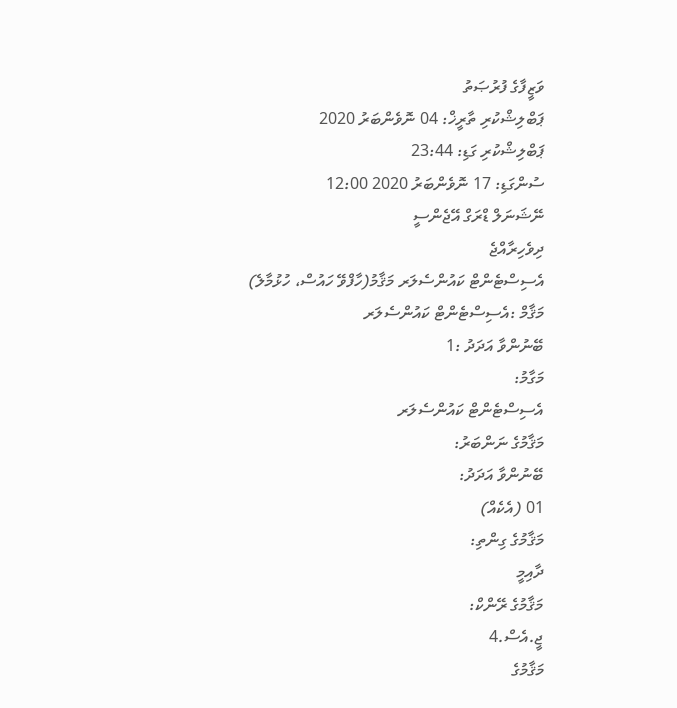ވަޒީފާގެ ފުރުޞަތު
ޕަބްލިޝްކުރި ތާރީޚް: 04 ނޮވެންބަރު 2020
ޕަބްލިޝްކުރި ގަޑި: 23:44
ސުންގަޑި: 17 ނޮވެންބަރު 2020 12:00
ނޭޝަނަލް ޑްރަގް އޭޖެންސީ
ދިވެހިރާއްޖެ
އެސިސްޓެންޓް ކައުންސެލަރ މަޤާމު(ހާފްވޭ ހައުސް، ހުޅުމާލެ)
މަޤާމް :އެސިސްޓެންޓް ކައުންސެލަރ
ބޭނުންވާ އަދަދު :1
މަގާމު:
އެސިސްޓެންޓް ކައުންސެލަރ
މަޤާމުގެ ނަންބަރު:
ބޭނުންވާ އަދަދު:
01 (އެކެއް)
މަޤާމުގެ ގިންތި:
ދާއިމީ
މަޤާމުގެ ރޭންކް:
ޖީ.އެސް.4
މަޤާމުގެ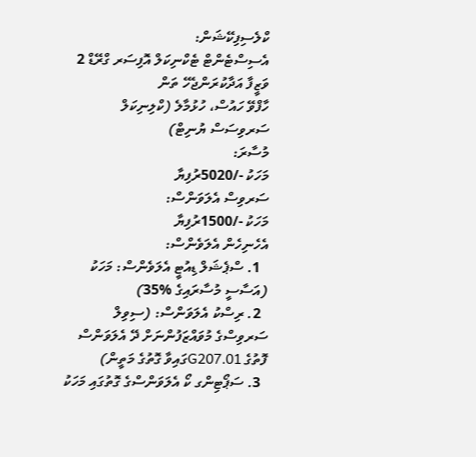ކްލެސިފިކޭޝަން:
އެސިސްޓެންޓް ޓެކްނިކަލް އޮފިސަރ ގްރޭޑް 2
ވަޒީފާ އަދާކުރަންޖެހޭ ތަން
ހާފްވޭ ހައުސް، ހުޅުމާލެ (ކްލިނިކަލް ސަރވިސަސް ޔުނިޓް)
މުސާރަ:
މަހަކު -/5020ރުފިޔާ
ސަރވިސް އެލަވަންސް:
މަހަކު -/1500ރުފިޔާ
އެހެނިހެން އެލަވެންސް:
  1. ސްޕެޝަލް ޑިއުޓީ އެލަވެންސް: މަހަކު (އަސާސީ މުސާރައިގެ %35)
  2. ރިސްކު އެލަވަންސް: (ސިވިލް ސަރވިސްގެ މުވައްޒަފުންނަށް ދޭ އެލަވަންސް ފޮތުގެ G207.01ގައިވާ ގޮތުގެ މަތީން)
  3. ސަޕޯޓިންގ ކޯ އެލަވަންސްގެ ގޮތުގައި މަހަކު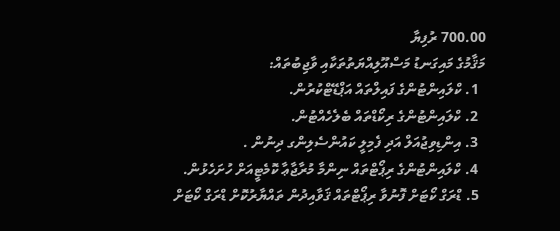700.00 ރުފިޔާ
މަޤާމުގެ މައިގަނޑު މަސްއޫލިއްޔަތުތަކާއި ވާޖިބުތައް:
  1. ކްލައިންޓުންގެ ފައިލްތައް އަޕްޑޭޓްކުރުން.
  2. ކްލައިންޓުންގެ ރިކޯޑްތައް ބެލެހެއްޓުން.
  3. އިންޑިވިޖުއަލް އަދި ފެމިލީ ކައުންސެލިންގ ދިނުން .
  4. ކްލައިންޓުންގެ ރިޕޯޓްތައް ނިންމާ މުރާޖާޢާ ކޮމެޓީއަށް ހުށަހެޅުން.
  5. ޑްރަގް ކޯޓަށް ފޮނުވާ ރިޕޯޓްތައް ޤަވާއިދުން ތައްޔާރުކޮށް ޑްރަގް ކޯޓަށް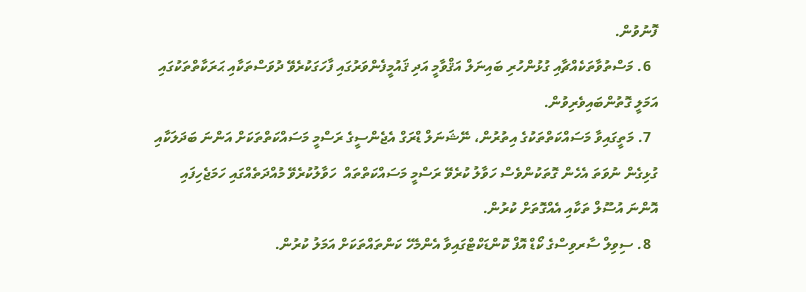ފޮނުވުން.
  6. މަސްތުވާތަކެއްޗާއި ގުޅުންހުރި ބައިނަލް އަޤްވާމީ އަދި ޤައުމީފެންވަރުގައި ފާހަގަކުރެވޭ ދުވަސްތަކާއި ޙަރަކާތްތަކުގައި އަމަލީ ގޮތުންބައިވެރިވުން.
  7. މަތީގައިވާ މަސައްކަތްތަކުގެ އިތުރުން، ނޭޝަނަލް ޑްރަގް އެޖެންސީގެ ރަސްމީ މަސައްކަތްތަކަށް އަންނަ ބަދަލަކާއި ގުޅިގެން ނުވަތަ އެހެން ގޮތަކުންވެސް ހަވާލު ކުރެވޭ ރަސްމީ މަސައްކަތްތައް  ހަވާލުކުރެވޭ މުއްދަތެއްގައި ހަމަޖެހިފައި އޮންނަ އުސޫލް ތަކާއި އެއްގޮތަށް ކުރުން.
  8. ސިވިލް ސާރވިސްގެ ކޯޑް އޮފް ކޮންޑަކްޓްގައިވާ އެންމެހޭ ކަންތައްތަކަށް އަމަލު ކުރުން.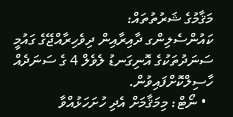މަޤާމުގެ ޝަރުތުތައް:
ކައުންސެލިންގ ދާއިރާއިން ދިވެހިރާއްޖޭގެ ގައުމީ ސަނަދުތަކުގެ އޮނިގަނޑު ލެވެލް 4 ގެ ސަނަދެއް ހާސިލްކޮށްފައިވުން.
  • ނޯޓް: މިމަޤާމަށް އެދި ހުށަހަޅުއްވާ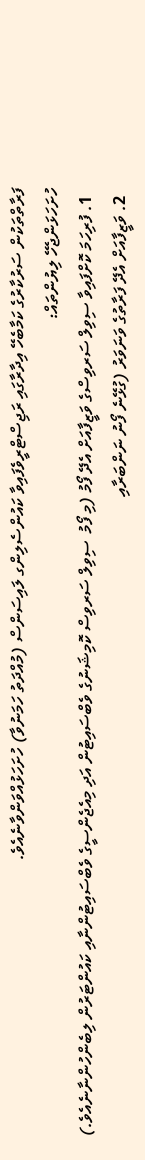ފަރާތްތަކުން ސަރުކާރުގެ ކަމާބެހޭ އިދާރާގައި ރަޖިސްޓްރީވެފައިވާ ކައުންސެލިންގ ލައިސަންސް (މުއްދަތު ހަމަނުވާ) ހުށަހަޅުއްވަންވާނެއެވެ.
ހުށަހަޅަންޖެހޭ ލިޔުންތައް:
  1. ފުރިހަމަ ކޮށްފައިވާ ސިވިލް ސަރވިސްގެ ވަޒީފާއަށް އެދޭ ފޯމު (މި ފޯމު  ސިވިލް ސަރވިސް ކޮމިޝަނުގެ ވެބްސައިޓުން އަދި މިއެޖެންސީގެ ވެބްސައިޓުންނާއި ކައުންޓަރުން ލިބެންހުންނާނެއެވެ.)
  2. ވަޒީފާއަށް އެދޭ ފަރާތުގެ ވަނަވަރު (ގުޅޭނެ ފޯނު ނަންބަރާއި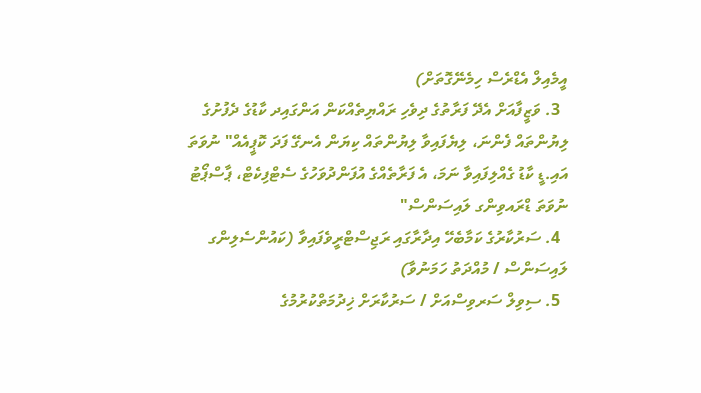އީމެއިލް އެޑްރެސް ހިމެނޭގޮތަށް)
  3. ވަޒީފާއަށް އެދޭ ފަރާތުގެ ދިވެހި ރައްޔިތެއްކަން އަންގައިދ ކާޑުގެ ދެފުށުގެ ލިޔުންތައް ފެންނަ، ލިޔެފައިވާ ލިޔުންތައް ކިޔަން އެނގޭ ފަދަ ކޮޕީއެއް" ނުވަތަ އައި.ޑީ ކާޑު ގެއްލިފައިވާ ނަމަ، އެ ފަރާތެއްގެ އުފަންދުވަހުގެ ސެޓްފިކެޓް، ޕާސްޕޯޓު ނުވަތަ ޑްރައވިންގ ލައިސަންސް"
  4. ސަރުކާރުގެ ކަމާބެހޭ އިދާރާގައި ރަޖިސްޓްރީވެފައިވާ (ކައުންސެލިންގ ލައިސަންސް / މުއްދަތު ހަމަނުވާ)
  5. ސިވިލް ސަރވިސްއަށް / ސަރުކާރަށް ޚިދުމަތްކުރުމުގެ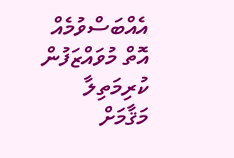އެއްބަސްވުމެއް އޮތް މުވައްޒަފުން ކުރިމަތިލާ މަޤާމަށް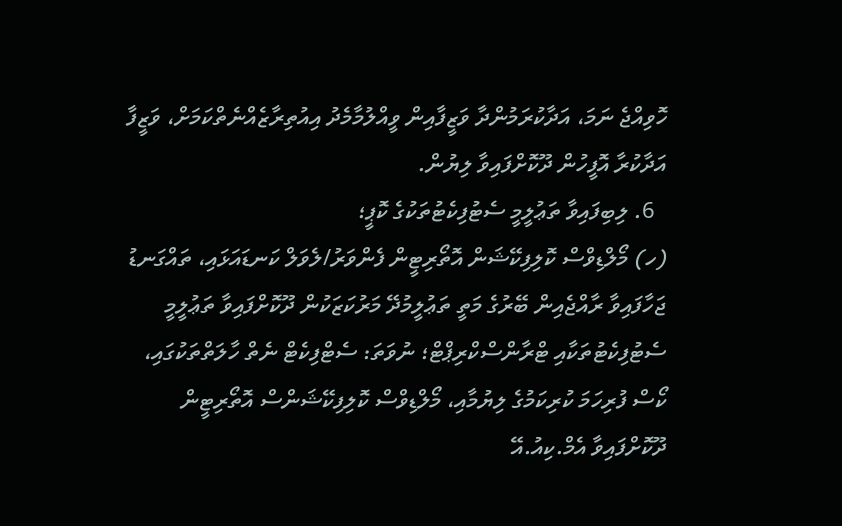ހޮވިއްޖެ ނަމަ، އަދާކުރަމުންދާ ވަޒީފާއިން ވީއްލުމާމެދު އިއުތިރާޒެއްނެތްކަމަށް، ވަޒީފާ އަދާކުރާ އޮފީހުން ދޫކޮށްފައިވާ ލިޔުން.
  6. ލިބިފައިވާ ތަޢުލީމީ ސެޓުފިކެޓުތަކުގެ ކޮޕީ؛
(ހ) މޯލްޑިވްސް ކޮލިފިކޭޝަން އޮތޯރިޓީން ފެންވަރު/ލެވަލް ކަނޑައަޅައި، ތައްގަނޑު ޖަހާފައިވާ ރާއްޖެއިން ބޭރުގެ މަތީ ތަޢުލީމުދޭ މަރުކަޒަކުން ދޫކޮށްފައިވާ ތަޢުލީމީ ސެޓުފިކެޓުތަކާއި ޓްރާންސްކްރިޕްޓް؛ ނުވަތަ: ސެޓްފިކެޓް ނެތް ހާލަތްތަކުގައި، ކޯސް ފުރިހަމަ ކުރިކަމުގެ ލިޔުމާއި، މޯލްޑިވްސް ކޮލިފިކޭޝަންސް އޮތޯރިޓީން ދޫކޮށްފައިވާ އެމް.ކިއު.އޭ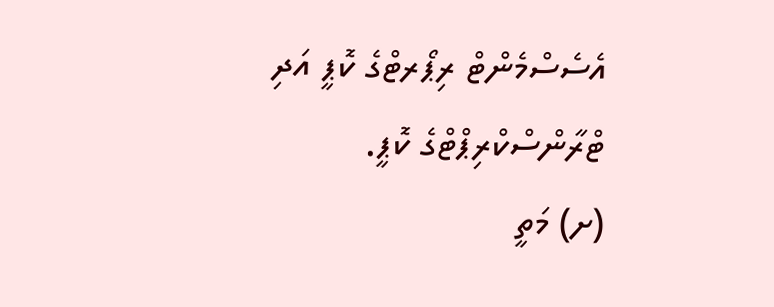އެސެސްމެންޓް ރިޕޯރޓްގެ ކޮޕީ އަދި ޓްރާންސްކްރިޕްޓްގެ ކޮޕީ.
(ށ) މަތީ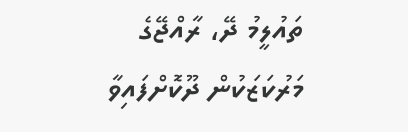ތައުލީމު ދޭ، ރާއްޖޭގެ މަރުކަޒަކުން ދޫކޮށްފައިވާ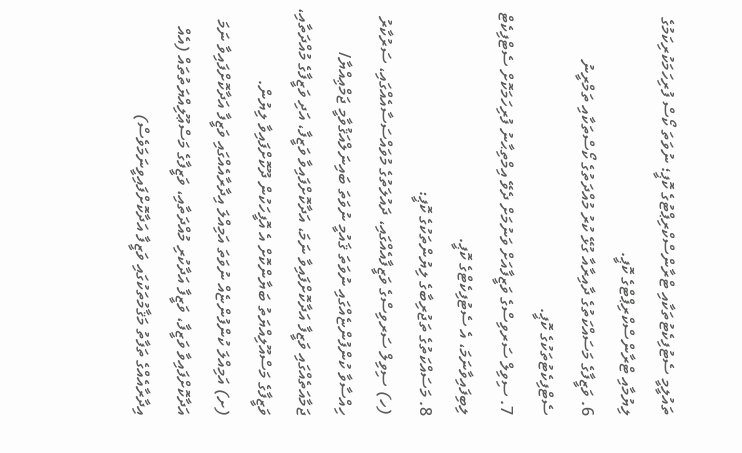ތައުލީމީ ސެޓުފިކެޓުތަކާއި ޓްރާންސްކްރިޕްޓުގެ ކޮޕީ؛ ނުވަތަ ކޯސް ފުރިހަމަކުރިކަމުގެ ލިޔުމާއި ޓްރާންސްކްރިޕްޓްގެ ކޮޕީ.
6. ވަޒީފާގެ މަސައްކަތުގެ ދާއިރާއާ ގުޅޭ ކުރު މުއްދަތުގެ ކޯސްތަކާއި ތަމްރީނު ސެޓްފިކެޓުތަކުގެ ކޮޕީ.
7. ސިވިލް ސަރވިސްގެ ވަޒީފާއަށް ވަނުމަށް ދެވޭ އިމްތިޙާނު ފުރިހަމަކޮށް ސެޓްފިކެޓް ލިބިފައިވާނަމަ، އެ ސެޓުފިކެޓްގެ ކޮޕީ.
8. މަސައްކަތުގެ ތަޖުރިބާގެ ލިޔުންތަކުގެ ކޮޕީ:
(ހ) ސިވިލް ސަރވިސްގެ ވަޒީފާއެއްގައި، ދައުލަތުގެ މުވައްސަސާއެއްގައި، ސަރުކާރު ހިއްސާވާ ކުންފުންޏެއްގައި ނުވަތަ ޤައުމީ ނުވަތަ ބައިނަލްއަޤުވާމީ ޖަމްޢިއްޔާ/ ޖަމާއަތެއްގައި ވަޒީފާ އަދާކޮށްފައިވާ ނަމަ، އަދާކޮށްފައިވާ ވަޒީފާ، އަދި ވަޒީފާގެ މުއްދަތާއި، ވަޒީފާގެ މަސްއޫލިއްޔަތު ބަޔާންކޮށް އެ އޮފީހަކުން ދޫކޮށްފައިވާ ލިޔުން.
(ށ) އަމިއްލަ ކުންފުންޏެއް ނުވަތަ އަމިއްލަ އިދާރާއެއްގައި ވަޒީފާ އަދާކޮށްފައިވާ ނަމަ އަދާކޮށްފައިވާ ވަޒީފާ، ވަޒީފާ އަދާކުރި މުއްދަތާއި، ވަޒީފާގެ މަސްޢޫލިއްޔަތުތައް (އެއް އިދާރާއެއްގެ ތަފާތު މަޤާމުތަކުގައި ވަޒީފާ އަދާކޮށްފައިވީނަމަވެސް)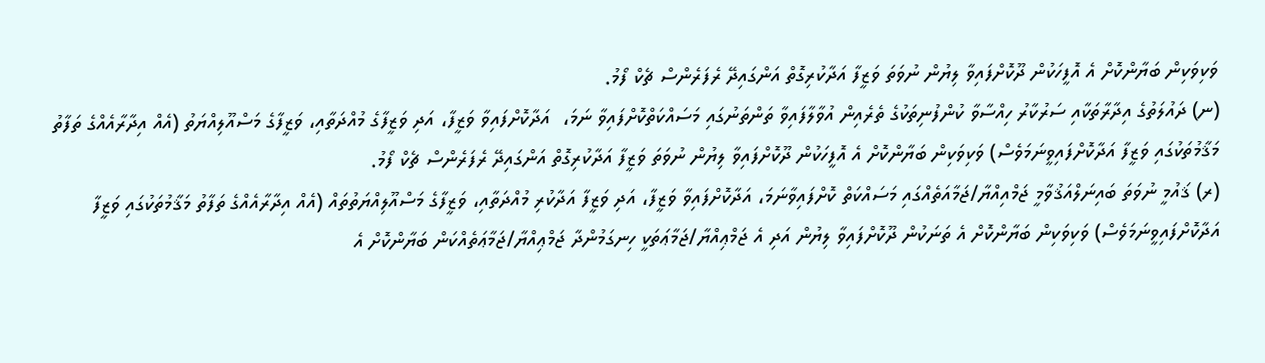ވަކިވަކިން ބަޔާންކޮށް އެ އޮފީހަކުން ދޫކޮށްފައިވާ ލިޔުން ނުވަތަ ވަޒީފާ އަދާކުރިގޮތް އަންގައިދޭ ރެފަރެންސް ޗެކް ފޯމު.
(ނ) ދައުލަތުގެ އިދާރާތަކާއި ސަރުކާރު ހިއްސާވާ ކުންފުނިތަކުގެ ތެރެއިން އުވާލާފައިވާ ތަންތަނުގައި މަސައްކަތްކޮށްފައިވާ ނަމަ،  އަދާކޮށްފައިވާ ވަޒީފާ، އަދި ވަޒީފާގެ މުއްދަތާއި، ވަޒީފާގެ މަސްއޫލިއްޔަތު (އެއް އިދާރާއެއްގެ ތަފާތު މަޤާމުތަކުގައި ވަޒީފާ އަދާކޮށްފައިވީނަމަވެސް) ވަކިވަކިން ބަޔާންކޮށް އެ އޮފީހަކުން ދޫކޮށްފައިވާ ލިޔުން ނުވަތަ ވަޒީފާ އަދާކުރިގޮތް އަންގައިދޭ ރެފަރެންސް ޗެކް ފޯމު.
(ރ) ޤައުމީ ނުވަތަ ބައިނަލްއަޤުވާމީ ޖަމްއިއްޔާ/ޖަމާއަތެއްގައި މަސައްކަތް ކޮށްފައިވާނަމަ، އަދާކޮށްފައިވާ ވަޒީފާ، އަދި ވަޒީފާ އަދާކުރި މުއްދަތާއި، ވަޒީފާގެ މަސްއޫލިއްޔަތުތައް (އެއް އިދާރާއެއްގެ ތަފާތު މަޤާމުތަކުގައި ވަޒީފާ އަދާކޮށްފައިވީނަމަވެސް) ވަކިވަކިން ބަޔާންކޮށް އެ ތަނަކުން ދޫކޮށްފައިވާ ލިޔުން އަދި އެ ޖަމްޢިއްޔާ/ޖަމާޢަތަކީ ހިނގަމުންދާ ޖަމްޢިއްޔާ/ޖަމާޢަތެއްކަން ބަޔާންކޮށް އެ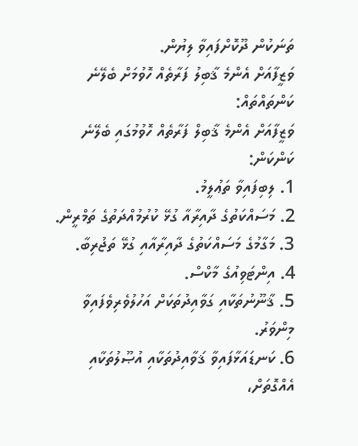ތަނަކުން ދޫކޮށްފައިވާ ލިޔުން.
ވަޒީފާއަށް އެންމެ ޤާބިލު ފަރާތެއް ހޮވުމަށް ބެލޭނެ ކަންތައްތައް:
ވަޒީފާއަށް އެންމެ ޤާބިލް ފަރާތެއް ހޮވުމުގައި ބެލޭނެ ކަންކަން:
1. ލިބިފައިވާ ތަޢުލީމު.
2. މަސައްކަތުގެ ދާއިރާއާ ގުޅޭ ކުރުމުއްދަތުގެ ތަމްރީން.
3. މަގާމުގެ މަސައްކަތުގެ ދާއިރާއާއި ގުޅޭ ތަޖުރިބާ.
4. އިންޓަވިއުގެ މާކްސް.
5. ޤާނޫނުތަކާއި ގަވާއިދުތަކަށް އަހުލުވެރިވެފައިވާ މިންވަރު.
6. ކަނޑައަޅާފައިވާ ޤަވާއިދުތަކާއި އުޞޫލުތަކާއި އެއްގޮތަށް،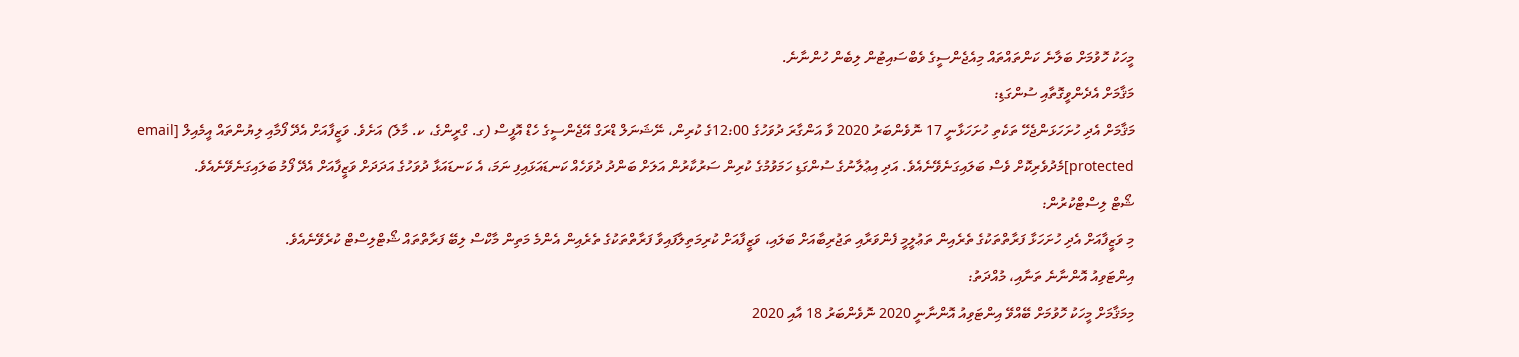މީހަކު ހޮވުމަށް ބަލާނެ ކަންތައްތައް މިއެޖެންސީގެ ވެބްސައިޓުން ލިބެން ހުންނާނެ.
މަޤާމަށް އެދެންވީގޮތާއި ސުންގަޑި:
މަޤާމަށް އެދި ހުށަހަޅަންޖެހޭ ތަކެތި ހުށަހަޅާނީ 17 ނޮވެންބަރު 2020 ވާ އަންގާރަ ދުވަހުގެ 12:00ގެ ކުރިން، ނޭޝަނަލް ޑްރަގް އޭޖެންސީގެ ހެޑް އޮފީސް (ގ. ގްރީންގެ، ކ. މާލެ) އަށެވެ. ވަޒީފާއަށް އެދޭ ފޯމާއި ލިޔުންތައް އީމެއިލް [email protected]މެދުވެރިކޮށް ވެސް ބަލައިގަނެވޭނެއެވެ. އަދި އިޢުލާނުގެ ސުންގަޑި ހަމަވުމުގެ ކުރިން ސަރުކާރުން އަލަށް ބަންދު ދުވަހެއް ކަނޑައަޅައިފި ނަމަ، އެ ކަނޑައަޅާ ދުވަހުގެ އަދަދަށް ވަޒީފާއަށް އެދޭ ފޯމު ބަލައިގަނެވޭނެއެވެ.
ޝޯޓް ލިސްޓްކުރުން:
މި ވަޒީފާއަށް އެދި ހުށަހަޅާ ފަރާތްތަކުގެ ތެރެއިން ތަޢުލީމީ ފެންވަރާއި ތަޖުރިބާއަށް ބަލައި، ވަޒީފާއަށް ކުރިމަތިލާފައިވާ ފަރާތްތަކުގެ ތެރެއިން އެންމެ މަތިން މާކްސް ލިބޭ ފަރާތްތައް ޝޯޓްލިސްޓް ކުރެވޭނެއެވެ.
އިންޓަވިއު އޮންނާނެ ތަނާއި، މުއްދަތު:
މިމަޤާމަށް މީހަކު ހޮވުމަށް ބޭއްވޭ އިންޓަވިއު އޮންނާނީ 2020 ނޮވެންބަރު 18 އާއި 2020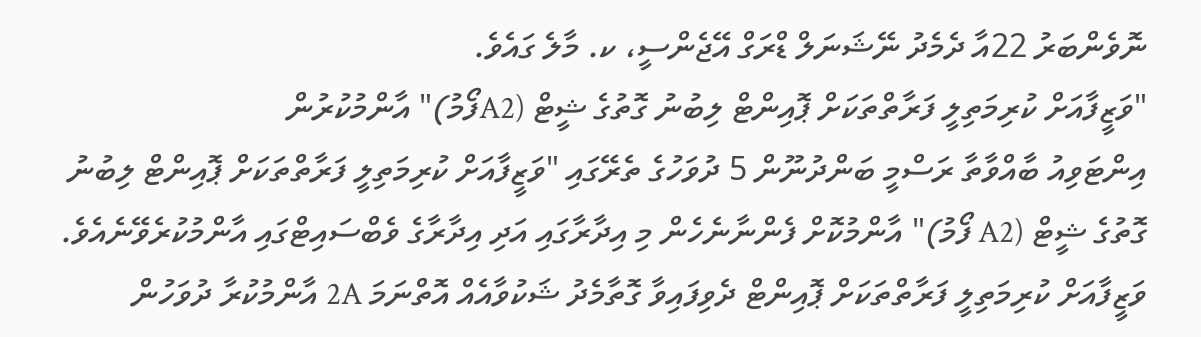ނޮވެންބަރު 22އާ ދެމެދު ނޭޝަނަލް ޑްރަގް އޭޖެންސީ، ކ. މާލެ ގައެވެ.
"ވަޒީފާއަށް ކުރިމަތިލީ ފަރާތްތަކަށް ޕޮއިންޓް ލިބުނު ގޮތުގެ ޝީޓް (A2ފޯމު)" އާންމުކުރުން
އިންޓަވިއު ބާއްވާތާ ރަސްމީ ބަންދުނޫން 5 ދުވަހުގެ ތެރޭގައި "ވަޒީފާއަށް ކުރިމަތިލީ ފަރާތްތަކަށް ޕޮއިންޓް ލިބުނު ގޮތުގެ ޝީޓް (A2 ފޯމު)" އާންމުކޮށް ފެންނާނެހެން މި އިދާރާގައި އަދި އިދާރާގެ ވެބްސައިޓްގައި އާންމުކުރެވޭނެއެވެ. ވަޒީފާއަށް ކުރިމަތިލީ ފަރާތްތަކަށް ޕޮއިންޓް ދެވިފައިވާ ގޮތާމެދު ޝަކުވާއެއް އޮތްނަމަ 2A އާންމުކުރާ ދުވަހުން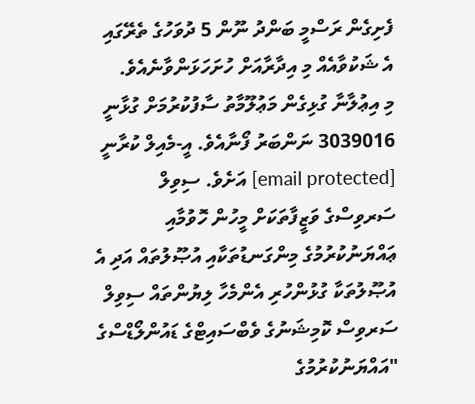ފެށިގެން ރަސްމީ ބަންދު ނޫން 5 ދުވަހުގެ ތެރޭގައި އެ ޝަކުވާއެއް މި އިދާރާއަށް ހުށަހަޅަންވާނެއެވެ.
މި އިޢުލާނާ ގުޅިގެން މަޢުލޫމާތު ސާފުކުރުމަށް ގުޅާނީ 3039016 ނަންބަރު ފޯނާއެވެ. އީ-މެއިލް ކުރާނީ [email protected] އަށެވެ. ސިވިލް ސަރވިސްގެ ވަޒީފާތަކަށް މީހުން ހޮވުމާއި ޢައްޔަނުކުރުމުގެ މިންގަނޑުތަކާއި އުޞޫލުތައް އަދި އެ އުޞޫލުތަކާ ގުޅުންހުރި އެންމެހާ ލިޔުންތައް ސިވިލް ސަރވިސް ކޮމިޝަނުގެ ވެބްސައިޓްގެ ޑައުންލޯޑްސްގެ "އައްޔަނުކުރުމުގެ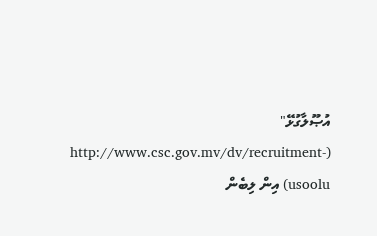އުޞޫލާގުޅޭ" (http://www.csc.gov.mv/dv/recruitment-usoolu) އިން ލިބެން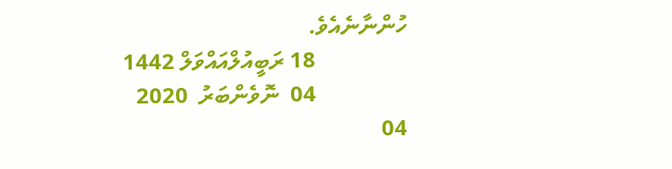ހުންނާނެއެވެ.
                18 ރަބީއުލްއައްވަލް 1442
                04  ނޮވެންބަރު  2020
04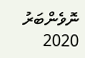ނޮވެންބަރު 2020